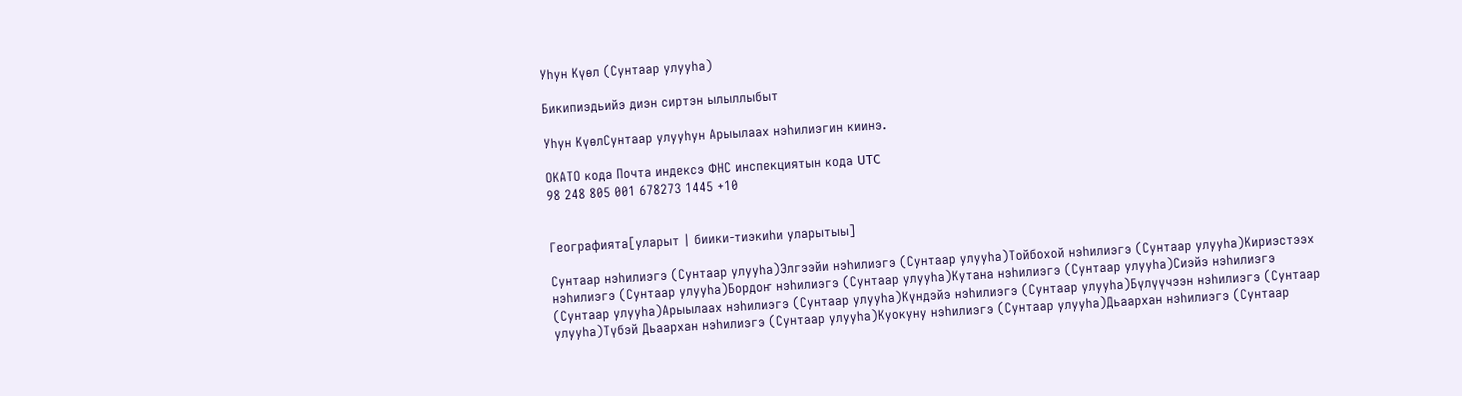Уһун Күөл (Сунтаар улууһа)

Бикипиэдьийэ диэн сиртэн ылыллыбыт

Уһун КүөлСунтаар улууһун Арыылаах нэһилиэгин киинэ.

ОКАТО кода Почта индексэ ФНС инспекциятын кода UTC
98 248 805 001 678273 1445 +10


Географията[уларыт | биики-тиэкиһи уларытыы]

Сунтаар нэһилиэгэ (Сунтаар улууһа)Элгээйи нэһилиэгэ (Сунтаар улууһа)Тойбохой нэһилиэгэ (Сунтаар улууһа)Кириэстээх нэһилиэгэ (Сунтаар улууһа)Бордоҥ нэһилиэгэ (Сунтаар улууһа)Кутана нэһилиэгэ (Сунтаар улууһа)Сиэйэ нэһилиэгэ (Сунтаар улууһа)Арыылаах нэһилиэгэ (Сунтаар улууһа)Күндэйэ нэһилиэгэ (Сунтаар улууһа)Бүлүүчээн нэһилиэгэ (Сунтаар улууһа)Түбэй Дьаархан нэһилиэгэ (Сунтаар улууһа)Куокуну нэһилиэгэ (Сунтаар улууһа)Дьаархан нэһилиэгэ (Сунтаар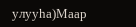улууһа)Маар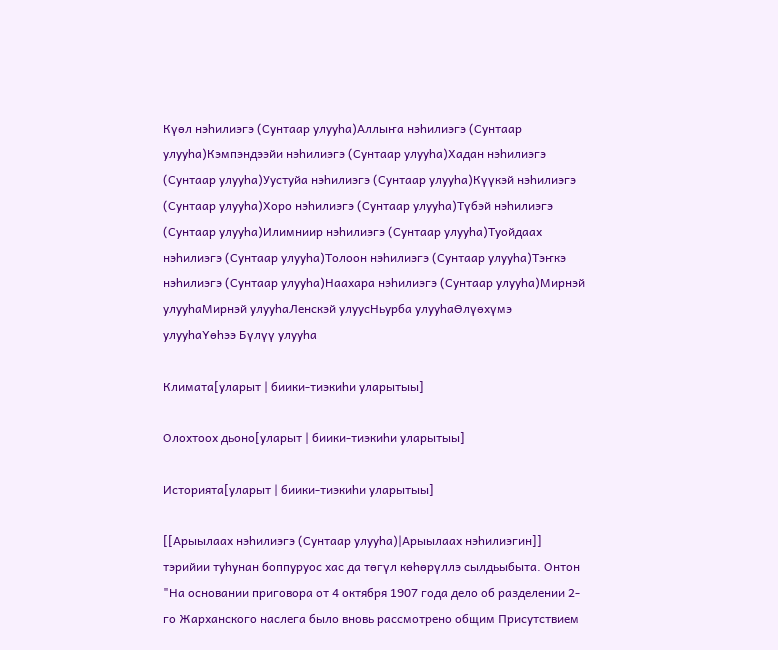Күөл нэһилиэгэ (Сунтаар улууһа)Аллыҥа нэһилиэгэ (Сунтаар улууһа)Кэмпэндээйи нэһилиэгэ (Сунтаар улууһа)Хадан нэһилиэгэ (Сунтаар улууһа)Уустуйа нэһилиэгэ (Сунтаар улууһа)Күүкэй нэһилиэгэ (Сунтаар улууһа)Хоро нэһилиэгэ (Сунтаар улууһа)Түбэй нэһилиэгэ (Сунтаар улууһа)Илимниир нэһилиэгэ (Сунтаар улууһа)Туойдаах нэһилиэгэ (Сунтаар улууһа)Толоон нэһилиэгэ (Сунтаар улууһа)Тэҥкэ нэһилиэгэ (Сунтаар улууһа)Наахара нэһилиэгэ (Сунтаар улууһа)Мирнэй улууһаМирнэй улууһаЛенскэй улуусНьурба улууһаӨлүөхүмэ улууһаҮөһээ Бүлүү улууһа

Климата[уларыт | биики-тиэкиһи уларытыы]

Олохтоох дьоно[уларыт | биики-тиэкиһи уларытыы]

Историята[уларыт | биики-тиэкиһи уларытыы]

[[Арыылаах нэһилиэгэ (Сунтаар улууһа)|Арыылаах нэһилиэгин]] тэрийии туһунан боппуруос хас да төгүл көһөрүллэ сылдьыбыта. Онтон "На основании приговора от 4 октября 1907 года дело об разделении 2-го Жарханского наслега было вновь рассмотрено общим Присутствием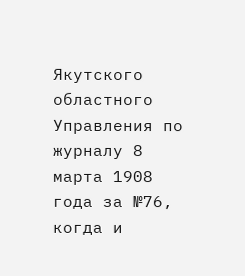Якутского областного Управления по журналу 8 марта 1908 года за №76, когда и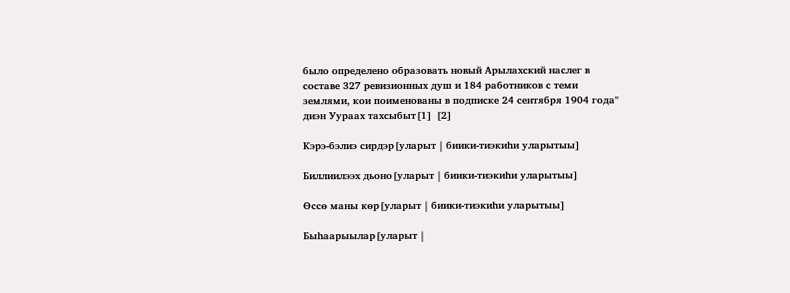было определено образовать новый Арылахский наслег в составе 327 ревизионных душ и 184 работников с теми землями, кои поименованы в подписке 24 сентября 1904 года" диэн Уураах тахсыбыт[1] [2]

Кэрэ-бэлиэ сирдэр[уларыт | биики-тиэкиһи уларытыы]

Биллиилээх дьоно[уларыт | биики-тиэкиһи уларытыы]

Өссө маны көр[уларыт | биики-тиэкиһи уларытыы]

Быһаарыылар[уларыт |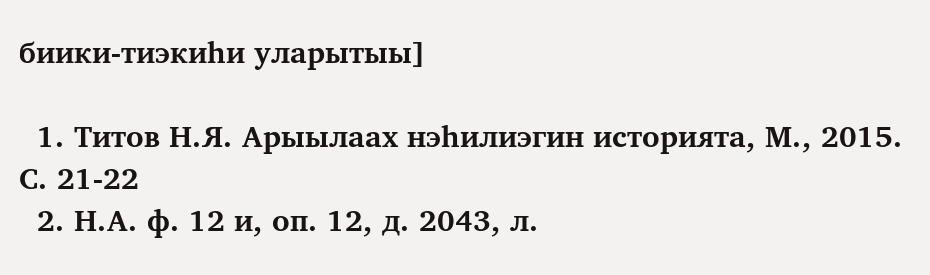биики-тиэкиһи уларытыы]

  1. Титов Н.Я. Арыылаах нэһилиэгин историята, М., 2015. С. 21-22
  2. Н.А. ф. 12 и, оп. 12, д. 2043, л.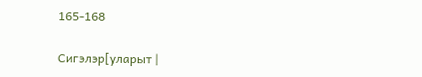165-168

Сигэлэр[уларыт |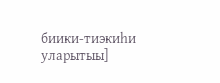биики-тиэкиһи уларытыы]